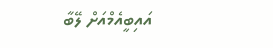އައިބީއެމްއަށް ލޭބާ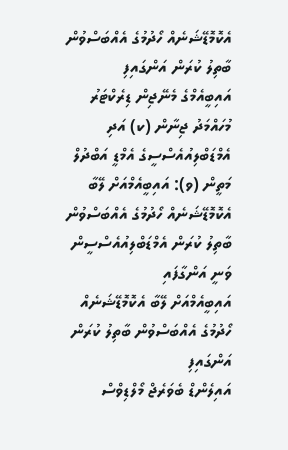އެކޮމޮޑޭޝަނެއް ހޯދުމުގެ އެއްބަސްވުން ބާތިލު ކުރަން އަންގައިފި
އައިބީއެމްގެ މެނޭޖިން ޑިރެކްޓަރު މުހައްމަދު ޖިނާން (ކ) އަދި އެމްޑަބްލިއުއެސްސީގެ އެމްޑީ އަބްދުލް މަތީން (ވ): އައިބީއެމްއަށް ލޭބާ އެކޮމޮޑޭޝަނެއް ހޯދުމުގެ އެއްބަސްވުން ބާތިލު ކުރަން އެމްޑަބްލިއުއެސްސީން ވަނީ އަންގާފައި
އައިބީއެމްއަށް ލޭބާ އެކޮމޮޑޭޝަނެއް ހޯދުމުގެ އެއްބަސްވުން ބާތިލު ކުރަން އަންގައިފި
އައިލެންޑް ބެވަރެޖް މޯލްޑިވްސް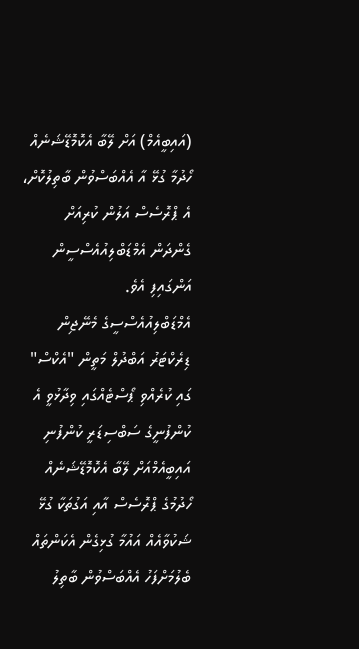(އައިބީއެމް) އަށް ލޭބާ އެކޮމޮޑޭޝަނެއް ހޯދުމާ ގުޅޭ އާ އެއްބަސްވުން ބާތިލުކޮށް، އެ ޕްރޮސެސް އަލުން ކުރިއަށް ގެންދަން އެމްޑަބްލިއުއެސްސީން އަންގައިފި އެވެ.
އެމްޑަބްލިއުއެސްސީގެ މެނޭޖިން ޑިރެކްޓަރު އަބްދުލް މަތީން "އެކްސް" ގައި ކުރެއްވި ޕޯސްޓެއްގައި ވިދާޅުވީ އެ ކުންފުނީގެ ސަބްސިޑަރީ ކުންފުނި އައިބީއެމްއަށް ލޭބާ އެކޮމޮޑޭޝަނެއް ހޯދުމުގެ ޕްރޮސެސް އާއި އަގުތަކާ ގުޅޭ ޝަކުވާއެއް އައުމާ ގުޅިގެން އެކަންތައް ބެލުމަށްފަހު އެއްބަސްވުން ބާތިލު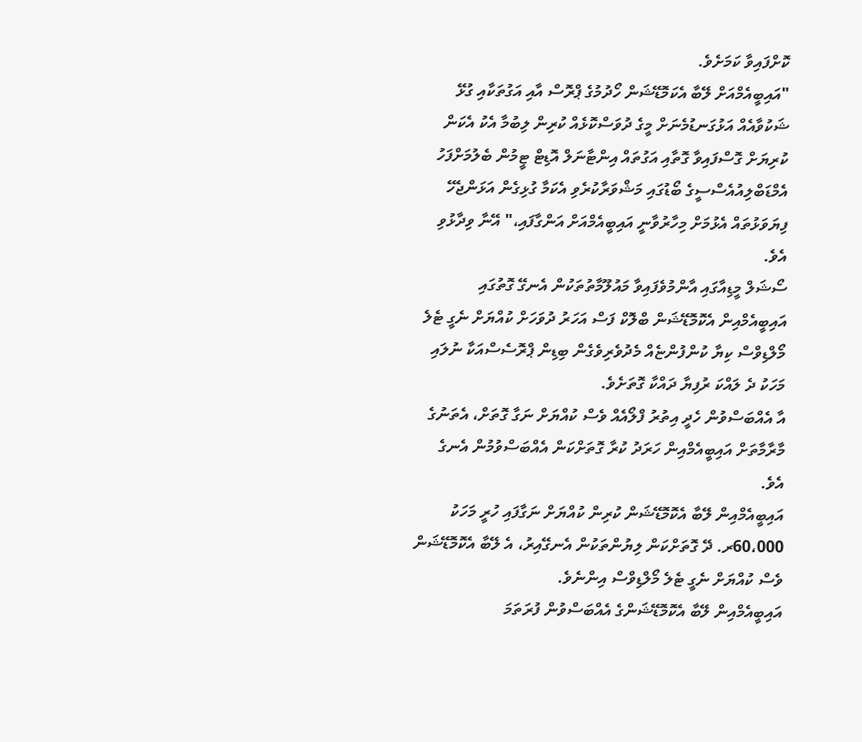ކޮށްފައިވާ ކަމަށެވެ.
"އައިބީއެމްއަށް ލޭބާ އެކަމޮޑޭޝަން ހޯދުމުގެ ޕްރޮސް އާއި އަގުތަކާއި ގުޅޭ ޝަކުވާއެއް އަޅުގަނޑުމެނަށް މީގެ ދުވަސްކޮޅެއް ކުރިން ލިބުމާ އެކު އެކަން ކުރިޔަށް ގޮސްފައިވާ ގޮތާއި އަގުތައް އިންޓާނަލް އޮޑިޓް ޓީމުން ބެލުމަށްފަހު އެމްޑަބްލިއުއެސްސީގެ ބޯޑުގައި މަޝްވަރާކުރެވި އެކަމާ ގުޅިގެން އަޅަންޖެހޭ ފިޔަވަޅުތައް އެޅުމަށް މިހާރުވާނީ އައިބީއެމްއަށް އަންގާފައި،" އޭނާ ވިދާޅުވި އެވެ.
ސޯޝަލް މީޑިއާގައި އާންމުވެފައިވާ މައުލޫމާތުތަކުން އެނގޭ ގޮތުގައި އައިބީއެމްއިން އެކޮމޮޑޭޝަން ބްލޮކް ފަސް އަހަރު ދުވަހަށް ކުއްޔަށް ނެގީ ޓެލެ މޯލްޑިވްސް ކިޔާ ކުންފުންޏެއް މެދުވެރިވެގެން ބިޑިން ޕްރޮސެސްއަކާ ނުލައި މަހަކު ދެ ލައްކަ ރުފިޔާ ދައްކާ ގޮތަށެވެ.
އާ އެއްބަސްވުން ހެދީ އިތުރު ފްލޯއެއް ވެސް ކުއްޔަށް ނަގާ ގޮތަށް، އެތަނުގެ މާރާމާތަށް އައިބީއެމްއިން ހަރަދު ކުރާ ގޮތަށްކަން އެއްބަސްވުމުން އެނގެ އެވެ.
އައިބީއެމްއިން ލޭބާ އެކޮމޮޑޭޝަން ކުރިން ކުއްޔަށް ނަގާފައި ހުރީ މަހަކު 60،000ރ. ދޭ ގޮތަށްކަން ލިޔުންތަކުން އެނގޭއިރު، އެ ލޭބާ އެކޮމޮޑޭޝަން ވެސް ކުއްޔަށް ނެގީ ޓެލެ މޯލްޑިވްސް އިންނެވެ.
އައިބީއެމްއިން ލޭބާ އެކޮމޮޑޭޝަންގެ އެއްބަސްވުން ފުރަތަމަ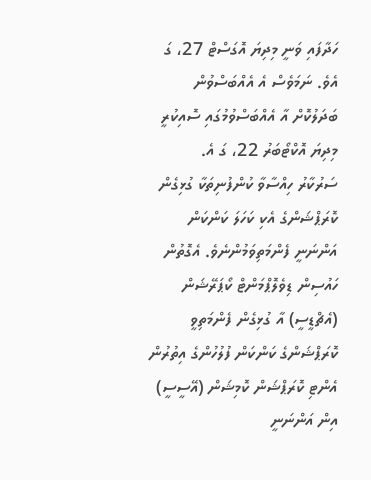ހަދާފައި ވަނީ މިދިޔަ އޮގަސްޓް 27، ގަ އެވެ. ނަމަވެސް އެ އެއްބަސްވުން ބަދަލުކޮށް އާ އެއްބަސްވުމުގައި ސޮއިކުރީ މިދިޔަ އޮކްޓޯބަރު 22، ގަ އެ.
ސަރުކާރު ހިއްސާވާ ކުންފުނިތަކާ ގުޅިގެން ކޮރަޕްޝަންގެ އެކި ކަހަލަ ކަންކަން އަންނަނީ ފެންމަތިވަމުންނެވެ. އެގޮތުން ހައުސިން ޑިވެލޮޕްމަންޓް ކޯޕަރޭޝަން (އެޗްޑީސީ) އާ ގުޅިގެން ފެންމަތިވީ ކޮރަޕްޝަންގެ ކަންކަން ފުލުހުންގެ އިތުރުން އެންޓި ކޮރަޕްޝަން ކޮމިޝަން (އޭސީސީ) އިން އަންނަނީ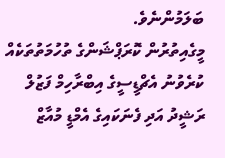ބަލަމުންނެވެ.
މީގެއިތުރުން ކޮރަޕްޝަންގެ ތުހުމަތުތަކެއް ކުރެވުނު އެޗްޑީސީގެ އިބްރާހިމް ފަޒުލް ރަޝީދު އަދި ފެނަކައިގެ އެމްޑީ މުއާޒް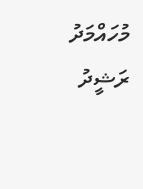މުހައްމަދު ރަޝީދު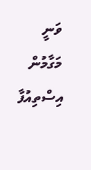ވަނީ މަގާމުން އިސްތިއުފާ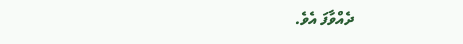ދެއްވާފަ އެވެ.